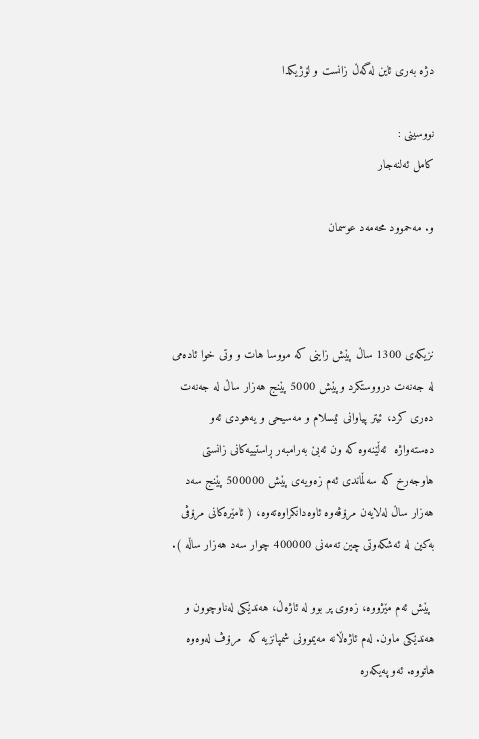دژه ‌به‌ری ئاین له‌گه‌ڵ زانست و لۆژیکدا

نووسینی :
کامل ئه‌لنه‌جار

و. مه‌حموود محه‌مه‌د عوسمان



نزیکه‌ی 1300 ساڵ پێش زاینی که‌ مووسا هات و وتی خوا ئاده‌می له‌ جه‌نه‌ت درووستکرد وپێش 5000 پێنج هه‌زار ساڵ له‌ جه‌نه‌ت ده‌ری کرد، ئیتر پیاوانی ئیسلام و مه‌سیحی و یه‌هودی ئه‌و ده‌سته‌واژه‌  ئه‌ڵێنه‌وه‌ که‌ ون ئه‌بێ به‌رامبه‌ر ڕاستییه‌کانی زانستی هاوجه‌رخ که‌ سه‌ڵماندی ئه‌م زه‌ویه‌ی پێش 500000 پێنج سه‌د هه‌زار ساڵ له‌لایه‌ن مرۆڤه‌وه‌ ئاوه‌دانکراوه‌ته‌وه‌، ( ئامێره‌کانی مرۆڤی به‌کین له‌ ئه‌شکه‌وتی چین ته‌مه‌نی 400000 چوار سه‌د هه‌زار ساڵه‌ ).

 پێش ئه‌م مێژووه‌، زه‌وی پر بوو له‌ ئاژه‌ڵ، هه‌ندێکی له‌ناوچوون و هه‌ندێکی ماون. له‌م ئاژه‌ڵانه‌ مه‌یموونی شمپانزیه‌ که‌  مرۆڤ له‌وه‌وه‌ هاتووه‌. ئه‌و په‌یکه‌ره‌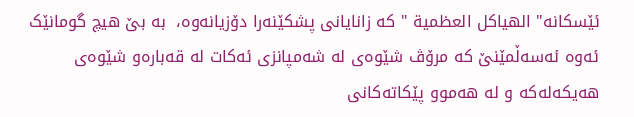ئێسکانه‌" الهیاکل العظمیة " که‌ زانایانی پشکێنه‌را دۆزیانه‌وه،‌  به‌ بێ هیچ گومانێک ئه‌وه‌ ئه‌سه‌ڵمێنێ که‌ مرۆڤ شێوه‌ی له‌ شه‌مپانزی ئه‌کات له‌ قه‌باره‌و شێوه‌ی هه‌یکه‌له‌که‌ و له‌ هه‌موو پێکاته‌کانی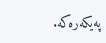په‌یکه‌ره‌که‌.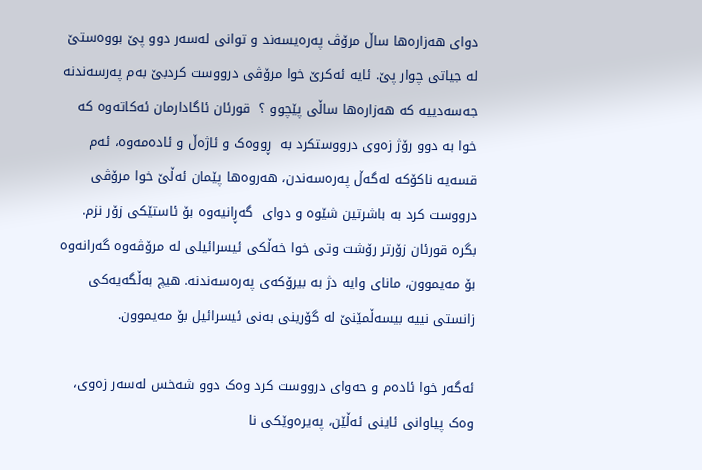دوای هه‌زاره‌ها ساڵ مرۆڤ په‌ره‌یسه‌ند و توانی له‌سه‌ر دوو پێ بووه‌ستێ له‌ جیاتی چوار پێ. ئایه‌ ئه‌کرێ خوا مرۆڤی درووست کردبێ به‌م په‌رسه‌ندنه‌ جه‌سه‌دییه‌ که‌ هه‌زاره‌ها ساڵی پێچوو ؟  قورئان ئاگادارمان ئه‌کاته‌وه‌ که‌ خوا به‌ دوو رۆژ زه‌وی درووستکرد به‌  ڕووه‌ک و ئاژه‌ڵ و ئاده‌مه‌وه‌، ئه‌م قسه‌یه‌ ناکۆکه‌ له‌گه‌ڵ په‌ره‌سه‌ندن، هه‌روه‌ها پێمان ئه‌ڵێ خوا مرۆڤی درووست کرد به‌ باشرتین شێوه‌ و دوای  گه‌ڕانیه‌وه‌ بۆ ئاستێکی زۆر نزم. بگره‌ قورئان زۆرتر رۆشت وتی خوا خه‌ڵکی ئیسرائیلی له‌ مرۆڤه‌وه‌ گه‌رانه‌وه‌ بۆ مه‌یموون، مانای وایه‌ دژ به‌ بیرۆکه‌ی په‌ره‌سه‌ندنه‌. هیچ به‌ڵگه‌یه‌کی زانستی نییه‌ بیسه‌ڵمێنێ له‌ گۆرینی به‌نی ئیسرائیل بۆ مه‌یموون.

ئه‌گه‌ر خوا ئاده‌م و حه‌وای درووست کرد وه‌ک دوو شه‌خس له‌سه‌ر زه‌وی، وه‌ک پیاوانی ئاینی ئه‌ڵێن، په‌یره‌وێکی نا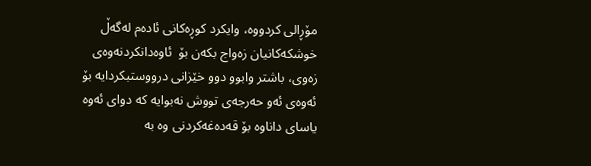مۆڕالی کردووه‌، وایکرد کوڕه‌کانی ئاده‌م له‌گه‌ڵ خوشکه‌کانیان زه‌واج بکه‌ن بۆ  ئاوه‌دانکردنه‌وه‌ی زه‌وی، باشتر وابوو دوو خێزانی درووستبکردایه‌ بۆ ئه‌وه‌ی ئه‌و حه‌رجه‌ی تووش نه‌بوایه‌ که‌ دوای ئه‌وه‌ یاسای داناوه‌ بۆ قه‌ده‌غه‌کردنی وه‌ به‌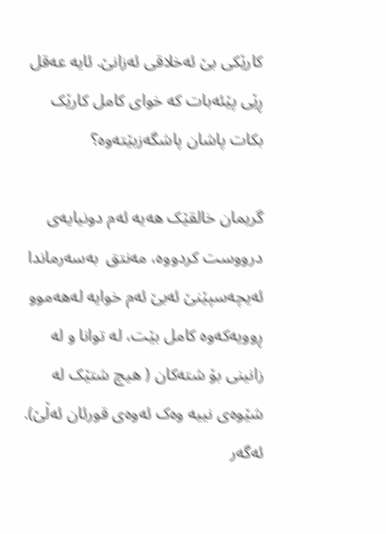کارێکی بێ ئه‌خلاقی ئه‌زانێ. ئایه‌ عه‌قل ڕێی پێئه‌بات‌‌ که‌ خوای کامل کارێک بکات پاشان پاشگه‌زبێته‌وه‌؟

گریمان خالقێک هه‌یه‌ ئه‌م دونیایه‌ی درووست کردووه‌، مه‌نتق  به‌سه‌رماندا ئه‌یچه‌سپێنێ ئه‌بێ ئه‌م خوایه‌ له‌هه‌موو ڕوویه‌که‌وه‌ کامل بێت، له‌ توانا و له‌ زانینی بۆ شته‌کان ( هیچ شتێک له‌ شێوه‌ی نییه‌ وه‌ک ئه‌وه‌ی قورئان ئه‌ڵێ). ئه‌گه‌ر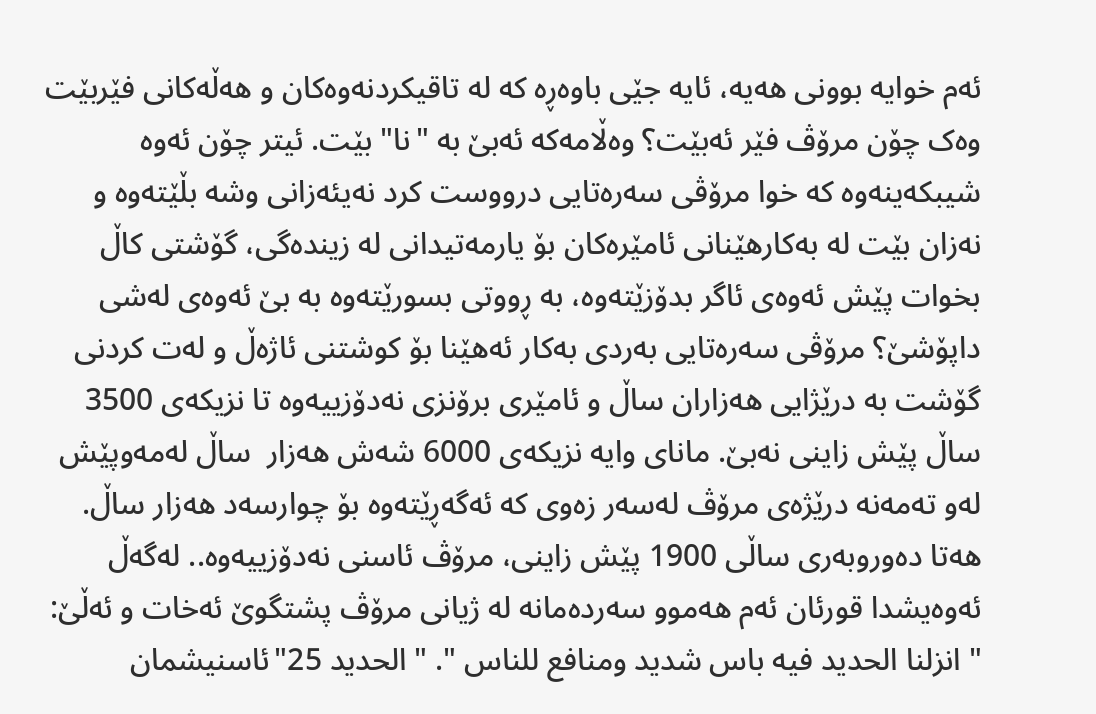ئه‌م خوایه‌ بوونی هه‌یه‌، ئایه‌ جێی باوه‌ڕه‌ که‌ له‌ تاقیکردنه‌وه‌کان و هه‌ڵه‌کانی فێربێت وه‌ک چۆن مرۆڤ فێر ئه‌بێت؟ وه‌ڵامه‌که‌ ئه‌بێ به‌ "نا" بێت. ئیتر چۆن ئه‌وه‌ شیبکه‌ینه‌وه‌ که‌ خوا مرۆڤی سه‌ره‌تایی درووست کرد نه‌یئه‌زانی وشه‌ بڵێته‌وه‌ و نه‌زان بێت له‌ به‌کارهێنانی ئامێره‌کان بۆ‌ یارمه‌تیدانی له‌ زینده‌گی، گۆشتی کاڵ بخوات پێش ئه‌وه‌ی ئاگر بدۆزێته‌وه‌، به‌ ڕووتی بسورێته‌وه‌ به‌ بێ ئه‌وه‌ی له‌شی داپۆشێ؟ مرۆڤی سه‌ره‌تایی به‌ردی به‌کار ئه‌هێنا بۆ کوشتنی ئاژه‌ڵ و له‌ت کردنی گۆشت به‌ درێژایی هه‌زاران ساڵ و ئامێری برۆنزی نه‌دۆزییه‌وه‌ تا نزیکه‌ی 3500 ساڵ پێش زاینی نه‌بێ. مانای وایه‌ نزیکه‌ی 6000 شه‌ش هه‌زار  ساڵ له‌مه‌وپێش له‌و ته‌مه‌نه‌ درێژه‌ی مرۆڤ له‌سه‌ر زه‌وی که‌ ئه‌گه‌ڕێته‌وه‌ بۆ چوارسه‌د هه‌زار ساڵ.  هه‌تا ده‌وروبه‌ری ساڵی 1900 پێش زاینی، مرۆڤ ئاسنی نه‌دۆزییه‌وه‌.. له‌گه‌ڵ ئه‌وه‌یشدا قورئان ئه‌م هه‌موو سه‌رده‌مانه‌ له‌ ژیانی مرۆڤ پشتگوێ ئه‌خات و ئه‌ڵێ: " انزلنا الحدید فیه‌ باس شدید ومنافع للناس ". " الحدید 25"ئاسنیشمان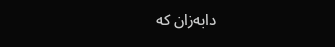دابه‌زان که‌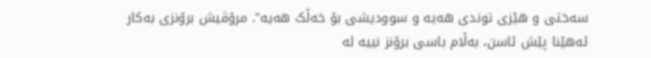سه‌ختی و هێزی توندی هه‌یه‌ و سوودیشی بۆ خه‌ڵک هه‌یه‌". مرۆڤیش برۆنزی به‌کار ئه‌هێنا پێش ئاسن، ‌به‌ڵام باسی برۆنز نییه‌ له‌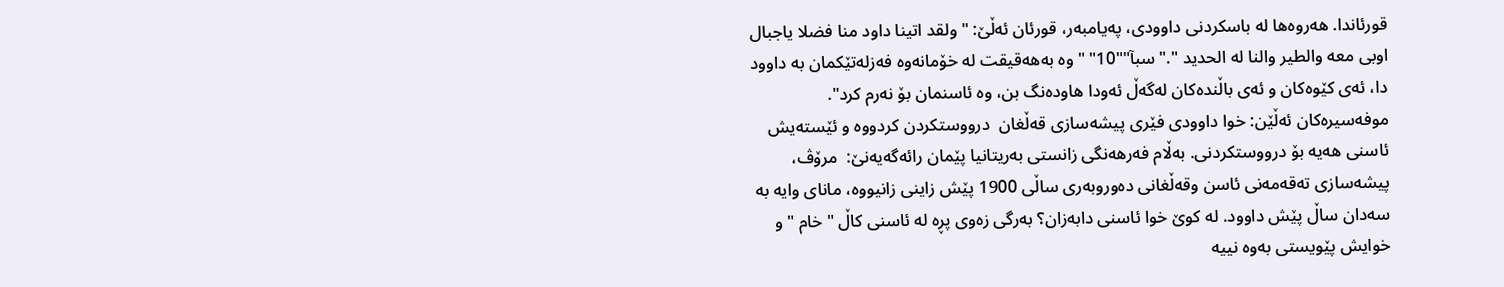قورئاندا. هه‌روه‌ها له‌ باسکردنی داوودی، په‌یامبه‌ر، قورئان ئه‌ڵێ: " ولقد اتینا داود منا فضلا یاجبال اوبی معه‌ والطیر والنا له‌ الحدید "." سبآ""10" " وه‌ به‌هه‌قیقت له‌ خۆمانه‌وه‌ فه‌زله‌تێکمان به‌ داوود دا، ئه‌ی کێوه‌کان و ئه‌ی باڵنده‌کان له‌گه‌ڵ ئه‌ودا هاوده‌نگ بن، وه‌ ئاسنمان بۆ نه‌رم کرد". موفه‌سیره‌کان ئه‌ڵێن: خوا داوودی فێری پیشه‌سازی قه‌ڵغان  درووستکردن کردووه و‌ ئێسته‌یش ئاسنی هه‌یه‌ بۆ درووستکردنی. به‌ڵام فه‌رهه‌نگی زانستی به‌ریتانیا پێمان رائه‌گه‌یه‌نێ:  مرۆڤ، پیشه‌سازی ته‌قه‌مه‌نی ئاسن وقه‌ڵغانی ده‌وروبه‌ری ساڵی 1900 پێش زاینی زانیووه‌، مانای وایه‌ به‌ سه‌دان ساڵ پێش داوود. له‌ کوێ خوا ئاسنی دابه‌زان؟ به‌رگی زه‌وی پڕه‌ له‌ ئاسنی کاڵ "خام " و خوایش پێویستی به‌وه‌ نییه‌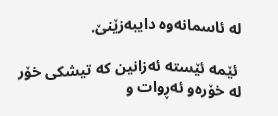له‌ ئاسمانه‌وه‌ دایبه‌زێنێ.

 ئێمه‌ ئێسته‌ ئه‌زانین که‌ تیشکی خۆر له‌ خۆره‌و ئه‌ڕوات و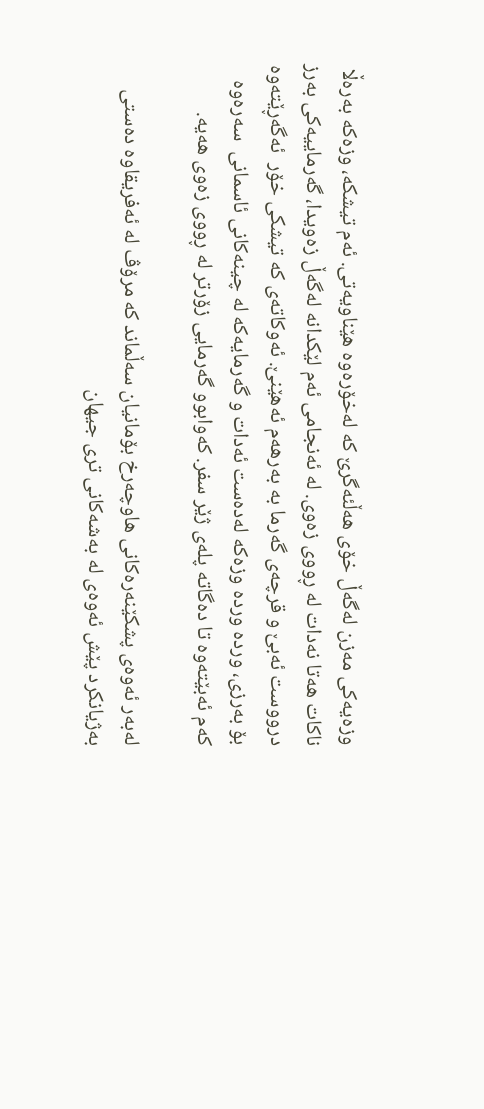وزه‌یه‌کی مه‌زن له‌گه‌ڵ خۆی هه‌ڵئه‌گرێ که‌ له‌خۆره‌وه‌ هێناویه‌تی. ئه‌م تیشکه‌، وزه‌که‌ به‌ره‌ڵا ناکات هه‌تا نه‌دات له‌ ڕووی زه‌وی. له‌ ئه‌نجامی ئه‌م لێکدانه‌ له‌گه‌ڵ زه‌ویدا، گه‌رماییه‌کی به‌رز درووست ئه‌بێ و قرچه‌ی گه‌رما به‌ به‌رهه‌م ئه‌هێنێ. ئه‌وکاته‌ی که‌ تیشکی خۆر  ئه‌گه‌ڕێته‌وه‌ بۆ به‌رزی، ورده‌ ورده‌ وزه‌که‌ له‌ده‌ست ئه‌دات و گه‌رمایه‌که‌ له‌ چینه‌کانی ئاسمانی  سه‌ره‌وه‌ که‌م ئه‌بێته‌وه‌ تا ده‌گاته‌ پله‌ی ژێر سفر. که‌وابوو گه‌رمایی زۆرتر له‌ ڕووی زه‌وی هه‌یه‌.

له‌به‌ر ئه‌وه‌ی پشکێنه‌ره‌کانی هاوچه‌رخ بۆمانیان سه‌ڵماند که‌ مرۆڤ له‌ ئه‌فریقاوه‌ ده‌ستی به‌ژیانکرد پێش ئه‌وه‌ی له‌ به‌شه‌کانی تری جیهان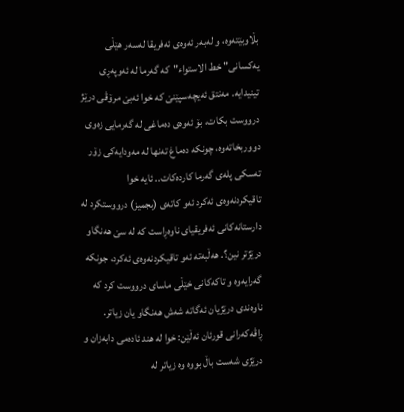بڵاوبێته‌وه‌، و له‌به‌ر ئه‌وه‌ی ئه‌فریقا له‌سه‌ر هێڵی یه‌کسانی" خط الاستواء"که‌ گه‌رما له‌ ئه‌وپه‌ڕی تینیدایه‌. مه‌نتق ئه‌یچه‌سپێنێ که‌ خوا ئه‌بێ مرۆڤی درێژ درووست بکات، بۆ ئه‌وه‌ی ده‌ماغی له‌ گه‌رمایی زه‌وی دووربخاته‌وه‌، چونکه‌ ده‌ماغ ته‌نها له‌ مه‌ودایه‌کی زۆر ته‌سکی پله‌ی گه‌رما کارده‌کات.. ئایه‌ خوا تاقیکردنه‌وه‌ی ئه‌کرد ئه‌و کاته‌ی (بجمیز) درووستکرد له‌ دارستانه‌کانی ئه‌فریقیای ناوه‌ڕاست که‌ له‌ سێ هه‌نگاو درێژتر نین؟. هه‌ڵبه‌ته‌ ئه‌و تاقیکردنه‌وه‌ی ئه‌کرد، جونکه‌ گه‌رایه‌وه‌ و تاکه‌کانی خێڵی ماسای درووست کرد که‌ ناوه‌ندی درێژیان ئه‌گاته‌ شه‌ش هه‌نگاو یان زیاتر. ڕاڤه‌که‌رانی قورئان ئه‌ڵێن: خوا له‌ هند ئاده‌می دابه‌زان و درێژی شه‌ست باڵ بووه‌ وه‌ زیاتر له‌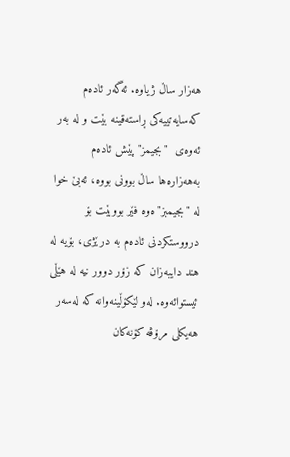هه‌زار ساڵ ژیاوه‌. ئه‌گه‌ر ئاده‌م که‌سایه‌تییه‌کی ڕاسته‌قینه‌ بێت و له‌ به‌ر ئه‌وه‌ی  "بجیمز" پێش ئاده‌م به‌هه‌زاره‌ها ساڵ بوونی بووه، ئه‌بێ خوا له‌ "بجیمبز"ه‌وه‌ فێر بووبێت بۆ درووستکردنی ئاده‌م به‌ درێژی، بۆیه‌ له‌ هند دایبه‌زان که‌ زۆر دوور نیه‌ له‌ هێڵی ئیستوائه‌وه. له‌و لێکۆڵینه‌وانه‌ که‌ له‌سه‌ر هه‌یکلی مرۆڤه‌ کۆنه‌کان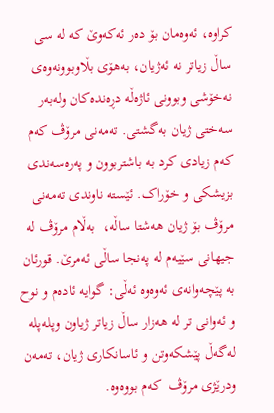کراوه‌، ئه‌وه‌مان بۆ ده‌ر ئه‌که‌وێ که‌ له‌ سی ساڵ زیاتر نه‌ ئه‌ژیان، به‌هۆی بڵاوبوونه‌وه‌ی نه‌خۆشی وبوونی ئاژه‌ڵه‌ دڕه‌نده‌کان وله‌به‌ر سه‌ختی ژیان به‌گشتی. ته‌مه‌نی مرۆڤ که‌م که‌م زیادی کرد به‌ باشتربوون و په‌ره‌سه‌ندی بزیشکی و خۆراک. ئێسته‌ ناوندی ته‌مه‌نی  مرۆڤ بۆ ژیان هه‌شتا ساڵه‌،  به‌ڵام مرۆڤ له‌ جیهانی سێیه‌م له‌ په‌نجا ساڵی ئه‌مرێ. قورئان به‌ پێچه‌وانه‌ی ئه‌وه‌وه‌ ئه‌ڵی: گوایه‌ ئاده‌م و نوح و ئه‌وانی تر له‌ هه‌زار ساڵ زیاتر ژیاون وپله‌پله‌ له‌گه‌ڵ پێشکه‌وتن و ئاسانکاری ژیان، ته‌مه‌ن ودرێژی مرۆڤ  که‌م بووه‌وه‌.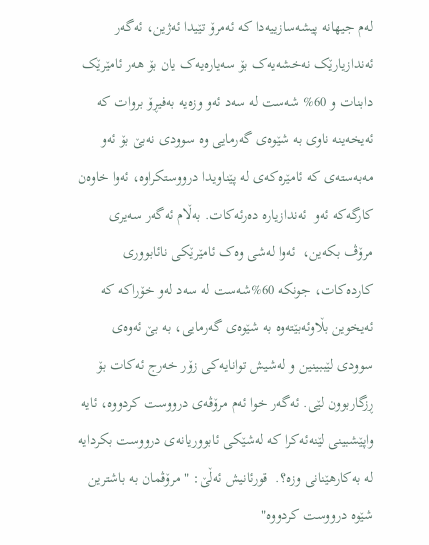له‌م جیهانه‌ پیشه‌سازییه‌دا که‌ ئه‌مرۆ تێیدا ئه‌ژین، ئه‌گه‌ر ئه‌ندازیارێک نه‌خشه‌یه‌ک بۆ سه‌یاره‌یه‌ک یان بۆ هه‌ر ئامێرێک دابنات و 60% شه‌ست له‌ سه‌د ئه‌و وزه‌یه‌ به‌فیڕۆ بروات که‌ ئه‌یخه‌ینه‌ ناوی به‌ شێوه‌ی گه‌رمایی وه‌ سوودی نه‌بێ بۆ ئه‌و مه‌به‌سته‌ی که‌ ئامێره‌که‌ی له‌ پێناویدا درووستکراوه‌، ئه‌وا خاوه‌ن کارگه‌که‌ ئه‌و  ئه‌ندازیاره‌ ده‌رئه‌کات. به‌ڵام ئه‌گه‌ر سه‌یری مرۆڤ بکه‌ین،  ئه‌وا له‌شی وه‌ک ئامێرێکی نائابووری کارده‌کات‌، جونکه‌ 60%شه‌ست له‌ سه‌د له‌و خۆراکه‌ که‌ ئه‌یخوین بڵاوئه‌بێته‌وه‌ به‌ شێوه‌ی گه‌رمایی، به‌ بێ ئه‌وه‌ی سوودی لێببینین و له‌شیش توانایه‌کی زۆر خه‌رج ئه‌کات بۆ ڕزگاربوون لێی. ئه‌گه‌ر خوا ئه‌م مرۆڤه‌ی درووست کردووه‌، ئایه‌ واپێشبینی لێنه‌ئه‌کرا که‌ له‌شێکی ئابووریانه‌ی درووست بکردایه‌ له‌ به‌کارهێنانی وزه‌؟.  قورئانیش ئه‌ڵێ: " مرۆڤمان به‌ باشترین شێوه‌ درووست کردووه‌"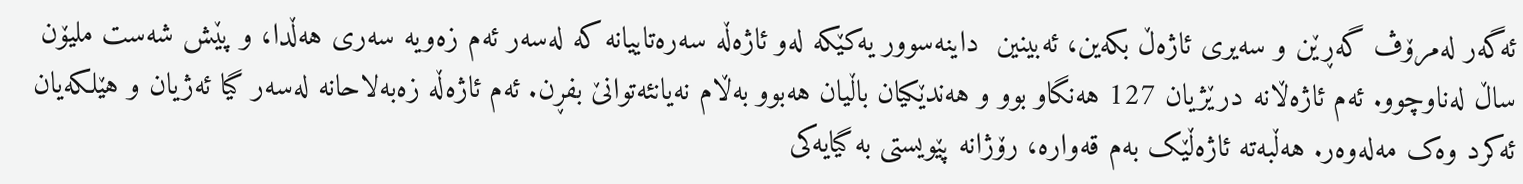ئه‌گه‌ر له‌مرۆڤ گه‌ڕێن و سه‌یری ئاژه‌ڵ بکه‌ین، ئه‌بینین  داینه‌سوور یه‌کێکه‌ له‌و ئاژه‌ڵه‌ سه‌ره‌تاییانه‌ که‌ له‌سه‌ر ئه‌م زه‌ویه‌ سه‌ری هه‌ڵدا، و پێش شه‌ست ملیۆن ساڵ له‌ناوچوو. ئه‌م ئاژه‌ڵانه‌ درێژیان 127 هه‌نگاو بوو و هه‌ندێکیان باڵیان هه‌بوو به‌ڵام نه‌یانئه‌توانێ بفڕن. ئه‌م ئاژه‌ڵه‌ زه‌به‌لا‌حانه‌ له‌سه‌ر گیا ئه‌ژیان و هێلکه‌یان ئه‌کرد وه‌ک مه‌له‌وه‌ر. هه‌ڵبه‌ته‌ ئاژه‌ڵێک به‌م قه‌واره‌، رۆژانه‌ پێویستی به‌ گیایه‌کی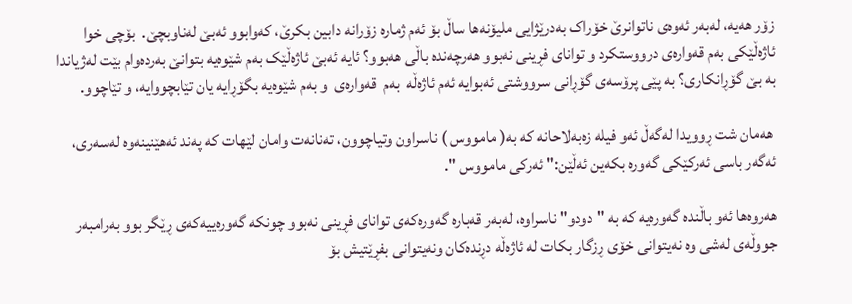زۆر هه‌یه‌، له‌به‌ر ئه‌وه‌ی ناتوانرێ خۆراک به‌درێژایی ملیۆنه‌ها ساڵ بۆ ئه‌م ژماره‌ زۆرانه‌ دابین بکرێ، که‌وابوو ئه‌بێ له‌ناوبچێ.  بۆچی خوا ئاژه‌ڵێکی به‌م قه‌واره‌ی درووستکرد و توانای فڕینی نه‌بوو هه‌رچه‌نده‌ باڵی هه‌بوو؟ ئایه‌ ئه‌بێ ئاژه‌ڵێک به‌م شێوه‌یه‌ بتوانێ به‌رده‌وام بێت له‌ژیاندا به‌ بێ گۆڕانکاری؟ به‌ پێی پرۆسه‌ی گۆڕانی سرووشتی ئه‌بوایه‌ ئه‌م ئاژه‌ڵه‌  به‌م  قه‌واره‌ی  و به‌م شێوه‌یه‌ بگۆڕایه‌ یان تێابچووایه‌، و تێاچوو.

 هه‌مان شت ڕوویدا له‌گه‌ڵ ئه‌و فیله‌ زه‌به‌لاحانه‌ که‌ به‌( مامووس ) ناسراون وتیاچوون، ته‌نانه‌ت وامان لێهات که‌ په‌ند ئه‌هێنینه‌وه‌ له‌سه‌ری، ئه‌گه‌ر باسی ئه‌رکێکی گه‌وره‌ بکه‌ین ئه‌ڵێن:" ئه‌رکی مامووس ".

هه‌روه‌ها ئه‌و باڵنده‌ گه‌وره‌یه‌ که‌ به‌ "دودو" ناسراوه‌، له‌به‌ر قه‌باره‌ گه‌وره‌که‌ی توانای فڕینی نه‌بوو چونکه‌ گه‌وره‌ییه‌که‌ی ڕێگر بوو به‌رامبه‌ر جووڵه‌ی له‌شی وه‌ نه‌یتوانی خۆی ڕزگار بکات له‌ ئاژه‌ڵه‌‌ دڕنده‌کان ونه‌یتوانی بفڕێتیش بۆ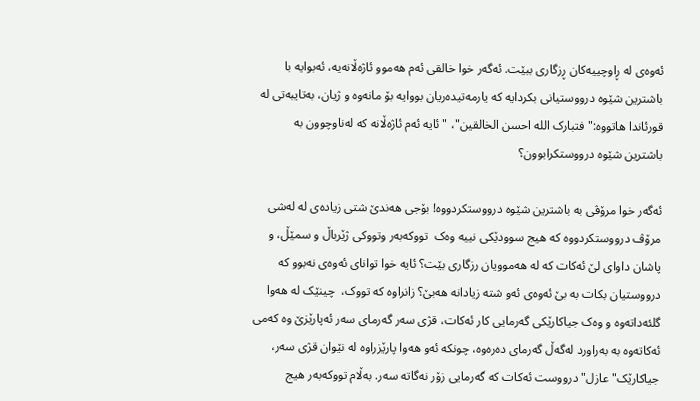ئه‌وه‌ی له‌ ڕاوچییه‌کان ڕزگاری ببێت. ئه‌گه‌ر خوا خالقی ئه‌م هه‌موو ئاژه‌ڵانه‌یه‌، ئه‌بوایه‌ با باشترین ‌شێوه‌ درووستیانی بکردایه‌ که‌ یارمه‌تیده‌ریان بووایه‌ بۆ مانه‌وه‌ و ژیان، به‌تایبه‌تی له‌ قورئاندا هاتووه‌:" فتبارک الله‌ احسن الخالقین"، " ئایه‌ ئه‌م ئاژه‌ڵانه‌ که‌ له‌ناوچوون به‌  باشترین شێوه‌ درووستکرابوون؟

ئه‌گه‌ر خوا مرۆڤی به‌ باشترین شێوه‌ درووستکردووه‌! بۆجی هه‌ندێ شتی زیاده‌ی له‌ له‌شی  مرۆڤ درووستکردووه‌ که‌ هیج سوودێکی نییه‌ وه‌ک  تووکه‌به‌ر وتووکی ژێرباڵ و سمێڵ، و پاشان داوای لێ ئه‌کات که‌ له‌ هه‌موویان رزگاری بێت؟ ئایه‌ خوا توانای ئه‌وه‌ی نه‌بوو که‌ درووستیان بکات به‌ بێ ئه‌وه‌ی ئه‌و شته‌ زیادانه‌ هه‌بێ؟ زانراوه‌ که‌ تووک،  چینێک له‌ هه‌وا گلئه‌داته‌وه‌ و وه‌ک جیاکارێکی گه‌رمایی کار ئه‌کات، قژی سه‌ر گه‌رمای سه‌ر ئه‌پارێزێ وه‌ که‌می ئه‌کاته‌وه‌ به‌ به‌راورد له‌گه‌ڵ گه‌رمای ده‌ره‌وه‌، چونکه‌ ئه‌و هه‌وا پارێزراوه‌ له‌ نێوان قژی سه‌ر، جیاکارێک"عازل" درووست ئه‌کات که‌ گه‌رمایی زۆر نه‌گاته‌ سه‌ر. به‌ڵام تووکه‌به‌ر هیج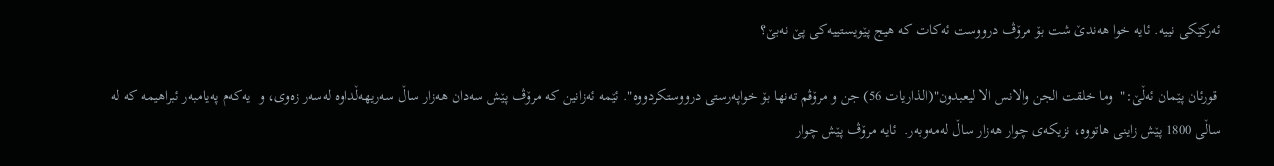ئه‌رکێکی نییه‌. ئایه‌ خوا هه‌ندێ شت بۆ مرۆڤ درووست ئه‌کات که‌ هیج پێویستییه‌کی پێ نه‌بێ؟

 قورئان پێمان ئه‌ڵێ:"  وما خلقت الجن والانس الا لیعبدون"(الذاریات 56) جن و مرۆڤم ته‌نها بۆ خواپه‌رستی درووستکردووه‌". ئێمه‌ ئه‌زانین که‌ مرۆڤ پێش سه‌دان هه‌زار ساڵ سه‌ریهه‌ڵداوه‌ له‌سه‌ر زه‌وی، و  یه‌که‌م په‌یامبه‌ر ئبراهیمه‌ که‌ له‌ ساڵی 1800 پێش زاینی هاتووه‌، نزیکه‌ی چوار هه‌زار ساڵ له‌مه‌وبه‌ر.  ئایه‌ مرۆڤ پێش چوار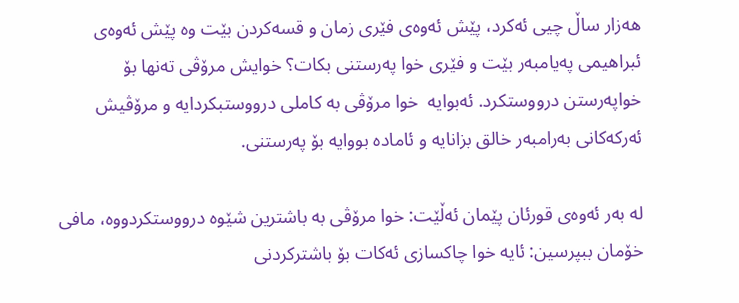هه‌زار ساڵ چیی ئه‌کرد، پێش ئه‌وه‌ی فێری زمان و قسه‌کردن بێت وه‌ پێش ئه‌وه‌ی ئبراهیمی په‌یامبه‌ر بێت و فێری خوا په‌رستنی بکات؟ خوایش مرۆڤی ته‌نها بۆ خواپه‌رستن درووستکرد. ئه‌بوایه‌  خوا مرۆڤی به‌ کاملی درووستبکردایه‌ و مرۆڤیش ئه‌رکه‌کانی به‌رامبه‌ر خالق بزانایه‌ و ئاماده‌ بووایه‌ بۆ په‌رستنی.

له‌ به‌ر ئه‌وه‌ی قورئان پێمان ئه‌ڵێت: خوا مرۆڤی به‌ باشترین شێوه‌ درووستکردووه‌، مافی خۆمان ببپرسین: ئایه‌ خوا چاکسازی ئه‌کات بۆ باشترکردنی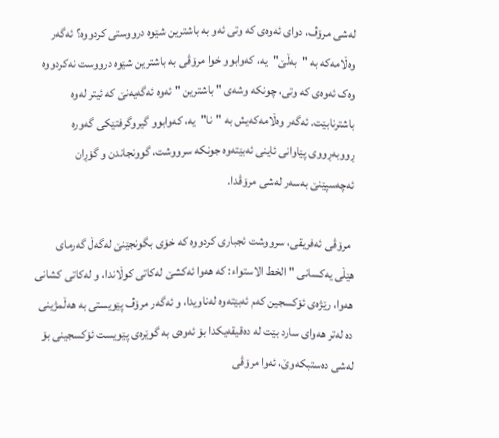له‌شی مرۆڤ، دوای ئه‌وه‌ی که‌ وتی ئه‌و به‌ باشترین شێوه‌ درووستی کردووه‌؟ ئه‌گه‌ر وه‌ڵامه‌که‌ به‌ "به‌ڵێ"یه‌، که‌وابوو خوا مرۆڤی به‌ باشترین شێوه‌ درووست نه‌کردووه‌ وه‌ک ئه‌وه‌ی که‌ وتی، چونکه‌ وشه‌ی " باشترین " ئه‌وه‌ ئه‌گه‌یه‌نێ که‌ ئیتر له‌وه‌ باشترنابێت. ئه‌گه‌ر وه‌ڵامه‌که‌یش به‌ "نا"یه‌، که‌وابوو گیروگرفتێکی گه‌وره‌ ڕووبه‌ڕووی پێاوانی ئاینی ئه‌بێته‌وه‌ جونکه‌ سرووشت، گوونجاندن و گۆڕان ئه‌چه‌سپێنێ به‌سه‌ر له‌شی مرۆڤدا.

 مرۆڤی ئه‌فریقی، سرووشت ئجباری کردووه‌ که‌ خۆی بگونجێنێ له‌گه‌ڵ گه‌رمای ‌ هێڵی یه‌کسانی " الخط الاستواء: که‌ هه‌وا ئه‌کشێ له‌کاتی کوڵاندا، و له‌کاتی کشانی هه‌وا، رێژه‌ی ئۆکسجین که‌م ئه‌بێته‌وه‌ له‌ناویدا، و ئه‌گه‌ر مرۆڤ پێویستی به‌ هه‌ڵمژینی ده‌ له‌تر هه‌وای سارد بێت له‌ ده‌قیقه‌یکدا بۆ ئه‌وه‌ی به‌ گوێره‌ی پێویست ئۆکسجینی بۆ له‌شی ده‌ستبکه‌وێ، ئه‌وا مرۆڤی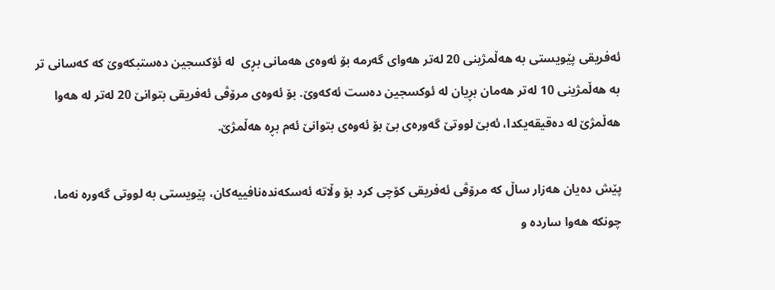ئه‌فریقی پێویستی به‌ هه‌ڵمژینی 20 له‌تر هه‌وای گه‌رمه‌ بۆ ئه‌وه‌ی هه‌مانی بڕی  له‌ ئۆکسجین ده‌ستبکه‌وێ که‌ که‌سانی تر به‌ هه‌ڵمژینی 10 له‌تر هه‌مان بڕیان له‌ ئوکسجین ده‌ست ئه‌که‌وێ. بۆ ئه‌وه‌ی مرۆڤی ئه‌فریقی بتوانێ 20 له‌تر له‌ هه‌وا هه‌ڵمژێ له‌ ده‌قیقه‌یکدا، ئه‌بێ لووتێ گه‌وره‌ی بێ بۆ ئه‌وه‌ی بتوانێ ئه‌م بڕه‌ هه‌ڵمژێ.

پێش ده‌یان هه‌زار ساڵ که‌ مرۆڤی ئه‌فریقی کۆچی کرد بۆ وڵاته‌ ئه‌سکه‌نده‌نافییه‌کان، پێویستی به‌ لووتی گه‌وره‌ نه‌ما، چونکه‌ هه‌وا سارده‌ و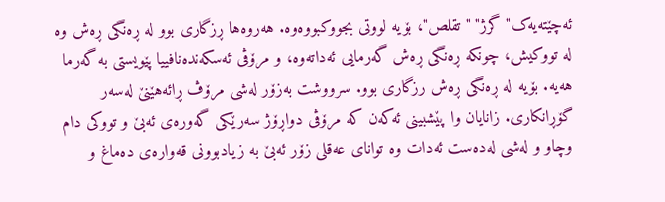ئه‌چێته‌یه‌ک" گرژ" " تقلص"، بۆیه‌ لووتی بجووکبووه‌وه‌. هه‌روه‌ها ڕزگاری بوو له‌ ڕه‌نگی ڕه‌ش وه‌ له‌ تووکیش، چونکه‌ ڕه‌نگی ڕه‌ش گه‌رمایی ئه‌داته‌وه‌، و مرۆڤی ئه‌سکه‌نده‌نافییا پێویستی به‌ گه‌رما هه‌یه. بۆیه‌ له‌ ڕه‌نگی ڕه‌ش رزگاری بوو. سرووشت به‌زۆر له‌شی مرۆڤ ڕائه‌هێنێ له‌سه‌ر گۆڕانکاری. زانایان وا پێشبینی ئه‌که‌ن که‌ مرۆڤی دواڕۆژ سه‌رێکی گه‌وره‌ی ئه‌بێ و تووکی دام وچاو و له‌شی‌ له‌ده‌ست ئه‌دات وه‌ توانای عه‌قلی زۆر ئه‌بێ به‌ زیادبوونی قه‌واره‌ی ده‌ماغ و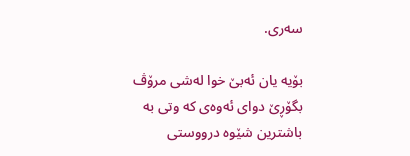سه‌ری.

بۆیه‌ یان ئه‌بێ خوا له‌شی مرۆڤ بگۆڕێ دوای ئه‌وه‌ی که‌ وتی به‌ باشترین شێوه‌ درووستی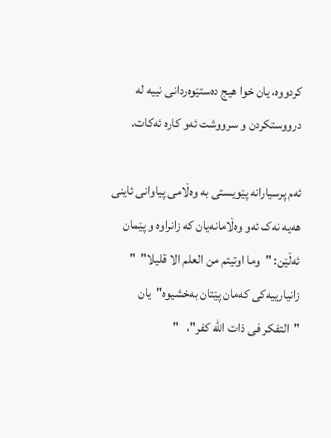کردووه‌، یان خوا هیج ده‌ستێوه‌ردانی نییه‌ له‌ درووستکردن و سرووشت ئه‌و کاره‌ ئه‌کات.

ئه‌م پرسیارانه‌ پێویستی به‌ وه‌ڵامی پیاوانی ئاینی هه‌یه‌ نه‌ک ئه‌و وه‌ڵامانه‌یان که‌ زانراوه‌ و پێمان ئه‌ڵێن: "  وما اوتیتم من العلم الا قلیلا"  " زانیارییه‌کی که‌مان پێتان به‌خشیوه‌"  یان "التفکر فی ذات الله‌ کفر"،   "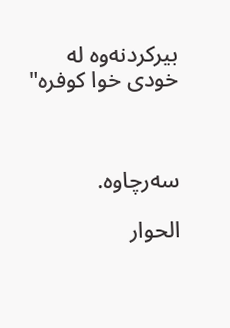بیرکردنه‌وه‌ له‌ خودی خوا کوفره‌"



سه‌رچاوه‌.

الحوار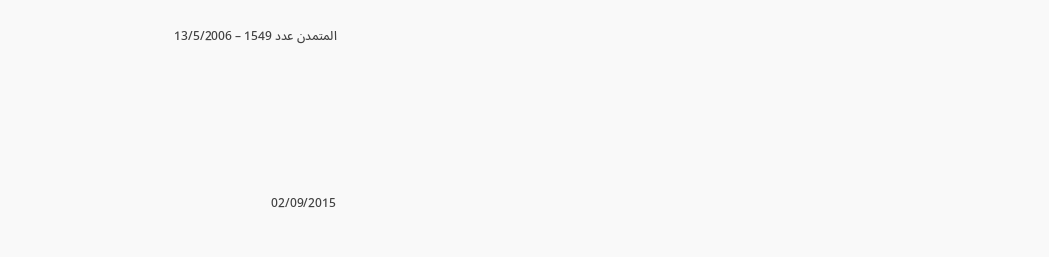المتمدن عدد 1549 – 13/5/2006








02/09/2015